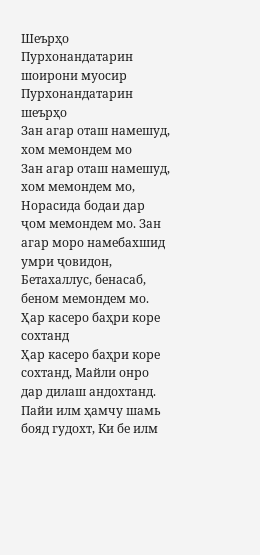Шеърҳо
Пурхонандатарин шоирони муосир
Пурхонандатарин шеърҳо
Зан агар оташ намешуд, хом мемондем мо
Зан агар оташ намешуд, хом мемондем мо, Норасида бодаи дар ҷом мемондем мо. Зан агар моро намебахшид умри ҷовидон, Бетахаллус, бенасаб, беном мемондем мо.
Ҳар касеро баҳри коре сохтанд
Ҳар касеро баҳри коре сохтанд, Майли онро дар дилаш андохтанд. Пайи илм ҳамчу шамь бояд гудохт, Ки бе илм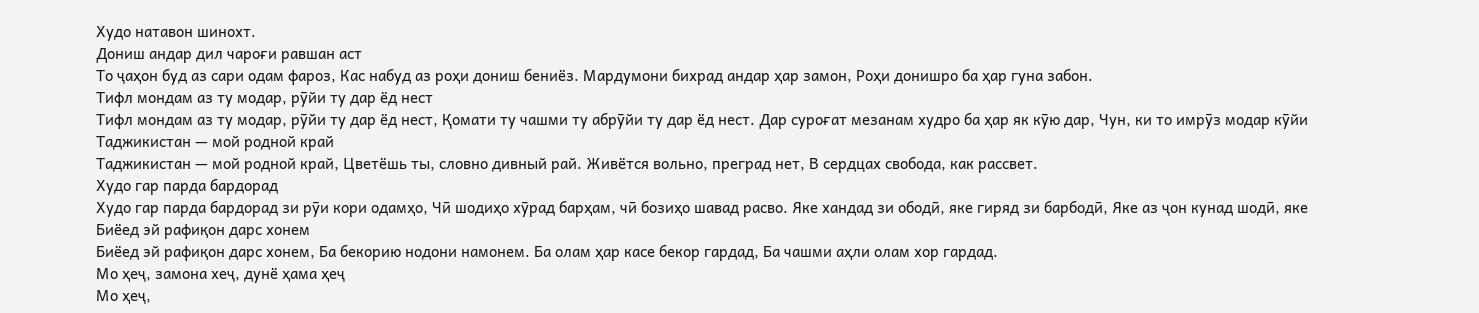Худо натавон шинохт.
Дониш андар дил чароғи равшан аст
То ҷаҳон буд аз сари одам фароз, Кас набуд аз роҳи дониш бениёз. Мардумони бихрад андар ҳар замон, Роҳи донишро ба ҳар гуна забон.
Тифл мондам аз ту модар, рӯйи ту дар ёд нест
Тифл мондам аз ту модар, рӯйи ту дар ёд нест, Қомати ту чашми ту абрӯйи ту дар ёд нест. Дар суроғат мезанам худро ба ҳар як кӯю дар, Чун, ки то имрӯз модар кӯйи
Таджикистан — мой родной край
Таджикистан — мой родной край, Цветёшь ты, словно дивный рай. Живётся вольно, преград нет, В сердцах свобода, как рассвет.
Худо гар парда бардорад
Худо гар парда бардорад зи рӯи кори одамҳо, Чӣ шодиҳо хӯрад барҳам, чӣ бозиҳо шавад расво. Яке хандад зи ободӣ, яке гиряд зи барбодӣ, Яке аз ҷон кунад шодӣ, яке
Биёед эй рафиқон дарс хонем
Биёед эй рафиқон дарс хонем, Ба бекорию нодони намонем. Ба олам ҳар касе бекор гардад, Ба чашми аҳли олам хор гардад.
Мо ҳеҷ, замона хеҷ, дунё ҳама ҳеҷ
Мо ҳеҷ,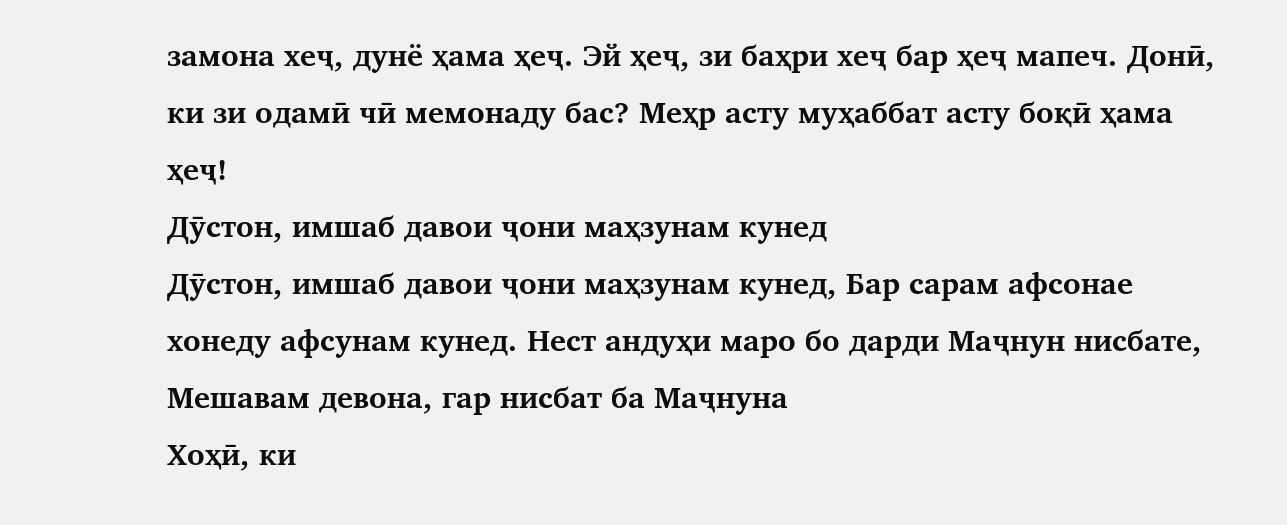замона хеҷ, дунё ҳама ҳеҷ. Эй ҳеҷ, зи баҳри хеҷ бар ҳеҷ мапеч. Донӣ, ки зи одамӣ чӣ мемонаду бас? Меҳр асту муҳаббат асту боқӣ ҳама ҳеҷ!
Дӯстон, имшаб давои ҷони маҳзунам кунед
Дӯстон, имшаб давои ҷони маҳзунам кунед, Бар сарам афсонае хонеду афсунам кунед. Нест андуҳи маро бо дарди Маҷнун нисбате, Мешавам девона, гар нисбат ба Маҷнуна
Хоҳӣ, ки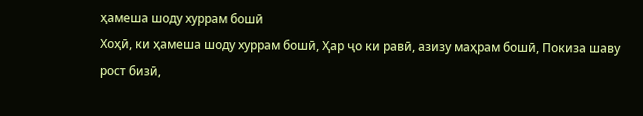ҳамеша шоду хуррам бошӣ
Хоҳӣ, ки ҳамеша шоду хуррам бошӣ, Ҳар ҷо ки равӣ, азизу маҳрам бошӣ, Покиза шаву рост бизӣ,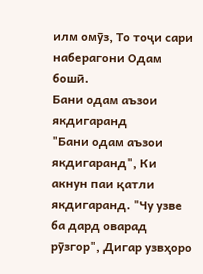илм омӯз, То тоҷи сари наберагони Одам бошӣ.
Бани одам аъзои якдигаранд
"Бани одам аъзои якдигаранд", Ки акнун паи қатли якдигаранд. "Чу узве ба дард оварад рӯзгор", Дигар узвҳоро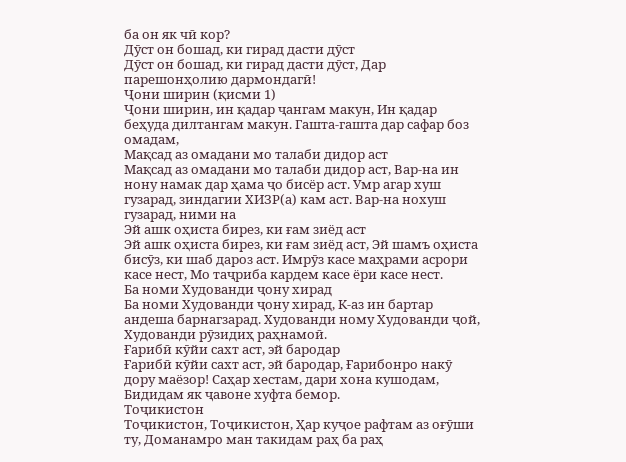ба он як чӣ кор?
Дӯст он бошад, ки гирад дасти дӯст
Дӯст он бошад, ки гирад дасти дӯст, Дар парешонҳолию дармондагӣ!
Ҷони ширин (қисми 1)
Ҷони ширин, ин қадар ҷангам макун, Ин қадар беҳуда дилтангам макун. Гашта-гашта дар сафар боз омадам,
Мақсад аз омадани мо талаби дидор аст
Мақсад аз омадани мо талаби дидор аст, Вар-на ин нону намак дар ҳама ҷо бисёр аст. Умр агар хуш гузарад, зиндагии ХИЗР(а) кам аст. Вар-на нохуш гузарад, ними на
Эй ашк оҳиста бирез, ки ғам зиёд аст
Эй ашк оҳиста бирез, ки ғам зиёд аст, Эй шамъ оҳиста бисӯз, ки шаб дароз аст. Имрӯз касе маҳрами асрори касе нест, Мо таҷриба кардем касе ёри касе нест.
Ба номи Худованди ҷону хирад
Ба номи Худованди ҷону хирад, К-аз ин бартар андеша барнагзарад. Худованди ному Худованди ҷой, Худованди рӯзидиҳ раҳнамоӣ.
Ғарибӣ кӯйи сахт аст, эй бародар
Ғарибӣ кӯйи сахт аст, эй бародар, Ғарибонро накӯ дору маёзор! Саҳар хестам, дари хона кушодам, Бидидам як ҷавоне хуфта бемор.
Тоҷикистон
Тоҷикистон, Тоҷикистон, Ҳар куҷое рафтам аз оғӯши ту, Доманамро ман такидам раҳ ба раҳ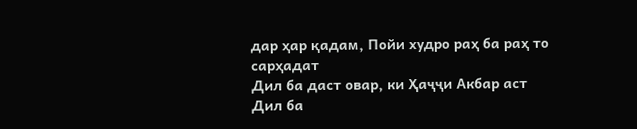дар ҳар қадам, Пойи худро раҳ ба раҳ то сарҳадат
Дил ба даст овар, ки Ҳаҷҷи Акбар аст
Дил ба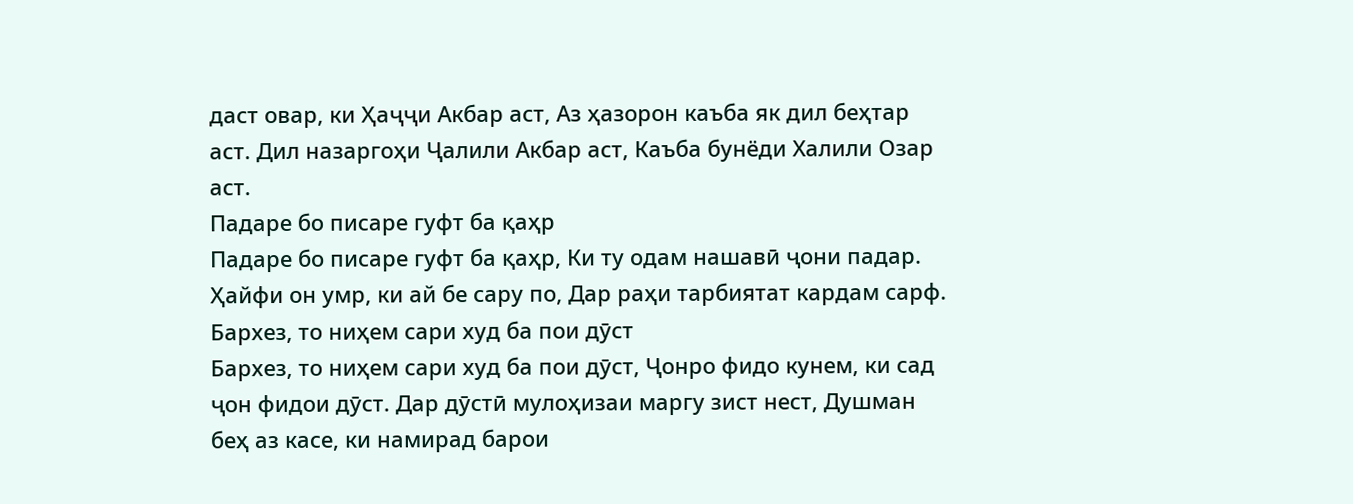даст овар, ки Ҳаҷҷи Акбар аст, Аз ҳазорон каъба як дил беҳтар аст. Дил назаргоҳи Ҷалили Акбар аст, Каъба бунёди Халили Озар аст.
Падаре бо писаре гуфт ба қаҳр
Падаре бо писаре гуфт ба қаҳр, Ки ту одам нашавӣ ҷони падар. Ҳайфи он умр, ки ай бе сару по, Дар раҳи тарбиятат кардам сарф.
Бархез, то ниҳем сари худ ба пои дӯст
Бархез, то ниҳем сари худ ба пои дӯст, Ҷонро фидо кунем, ки сад ҷон фидои дӯст. Дар дӯстӣ мулоҳизаи маргу зист нест, Душман беҳ аз касе, ки намирад барои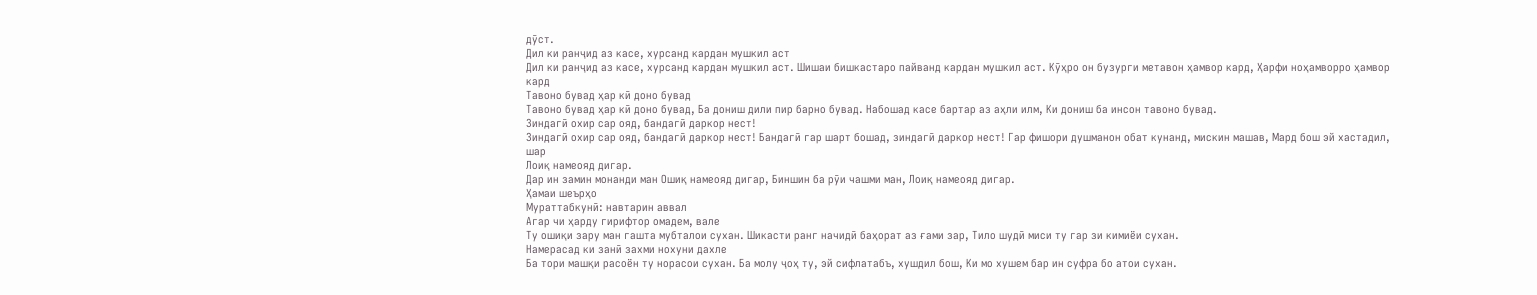дӯст.
Дил ки ранҷид аз касе, хурсанд кардан мушкил аст
Дил ки ранҷид аз касе, хурсанд кардан мушкил аст. Шишаи бишкастаро пайванд кардан мушкил аст. Кӯҳро он бузурги метавон ҳамвор кард, Ҳарфи ноҳамворро ҳамвор кард
Тавоно бувад ҳар кӣ доно бувад
Тавоно бувад ҳар кӣ доно бувад, Ба дониш дили пир барно бувад. Набошад касе бартар аз аҳли илм, Ки дониш ба инсон тавоно бувад.
Зиндагӣ охир сар ояд, бандагӣ даркор нест!
Зиндагӣ охир сар ояд, бандагӣ даркор нест! Бандагӣ гар шарт бошад, зиндагӣ даркор нест! Гар фишори душманон обат кунанд, мискин машав, Мард бош эй хастадил, шар
Лоиқ намеояд дигар.
Дар ин замин монанди ман Ошиқ намеояд дигар, Биншин ба рӯи чашми ман, Лоиқ намеояд дигар.
Ҳамаи шеърҳо
Мураттабкунӣ: навтарин аввал
Агар чи ҳарду гирифтор омадем, вале
Ту ошиқи зару ман гашта мубталои сухан. Шикасти ранг начидӣ баҳорат аз ғами зар, Тило шудӣ миси ту гар зи кимиёи сухан.
Намерасад ки занӣ захми нохуни дахле
Ба тори машқи расоён ту норасои сухан. Ба молу ҷоҳ ту, эй сифлатабъ, хушдил бош, Ки мо хушем бар ин суфра бо атои сухан.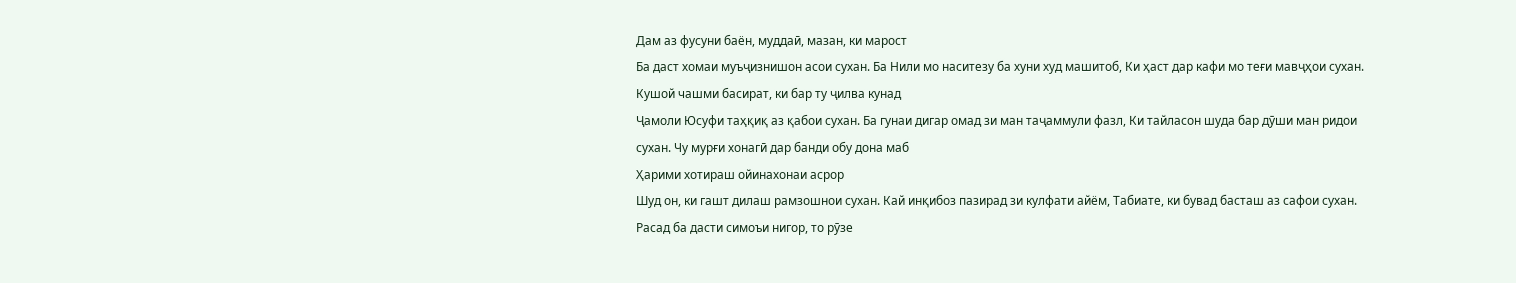Дам аз фусуни баён, муддаӣ, мазан, ки марост
Ба даст хомаи муъҷизнишон асои сухан. Ба Нили мо наситезу ба хуни худ машитоб, Ки ҳаст дар кафи мо теғи мавҷҳои сухан.
Кушой чашми басират, ки бар ту ҷилва кунад
Ҷамоли Юсуфи таҳқиқ аз қабои сухан. Ба гунаи дигар омад зи ман таҷаммули фазл, Ки тайласон шуда бар дӯши ман ридои сухан. Чу мурғи хонагӣ дар банди обу дона маб
Ҳарими хотираш ойинахонаи асрор
Шуд он, ки гашт дилаш рамзошнои сухан. Кай инқибоз пазирад зи кулфати айём, Табиате, ки бувад басташ аз сафои сухан.
Расад ба дасти симоъи нигор, то рӯзе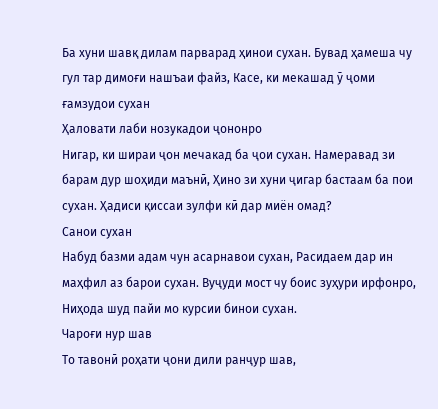Ба хуни шавқ дилам парварад ҳинои сухан. Бувад ҳамеша чу гул тар димоғи нашъаи файз, Касе, ки мекашад ӯ ҷоми ғамзудои сухан
Ҳаловати лаби нозукадои ҷононро
Нигар, ки шираи ҷон мечакад ба ҷои сухан. Намеравад зи барам дур шоҳиди маънӣ, Ҳино зи хуни ҷигар бастаам ба пои сухан. Ҳадиси қиссаи зулфи кӣ дар миён омад?
Санои сухан
Набуд базми адам чун асарнавои сухан, Расидаем дар ин маҳфил аз барои сухан. Вуҷуди мост чу боис зуҳури ирфонро, Ниҳода шуд пайи мо курсии бинои сухан.
Чароғи нур шав
То тавонӣ роҳати ҷони дили ранҷур шав,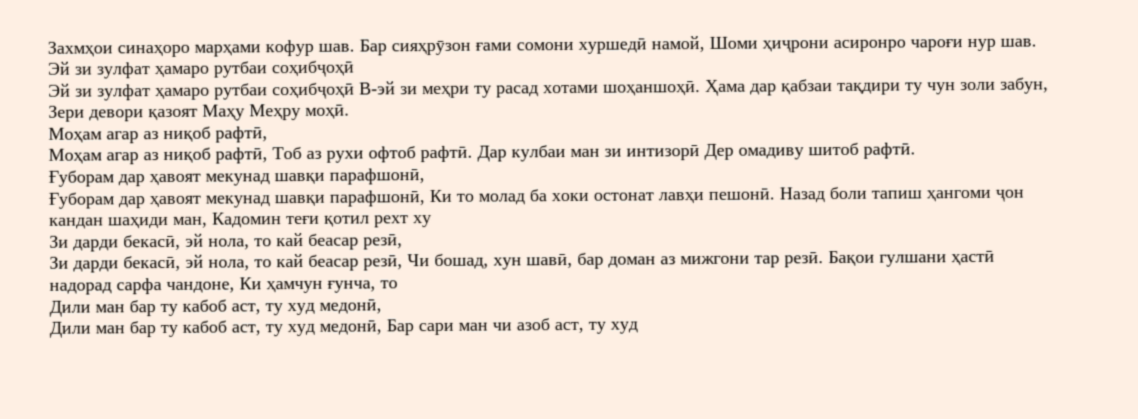Захмҳои синаҳоро марҳами кофур шав. Бар сияҳрӯзон ғами сомони хуршедӣ намой, Шоми ҳиҷрони асиронро чароғи нур шав.
Эй зи зулфат ҳамаро рутбаи соҳибҷоҳӣ
Эй зи зулфат ҳамаро рутбаи соҳибҷоҳӣ В-эй зи меҳри ту расад хотами шоҳаншоҳӣ. Ҳама дар қабзаи тақдири ту чун золи забун, Зери девори қазоят Маҳу Меҳру моҳӣ.
Моҳам агар аз ниқоб рафтӣ,
Моҳам агар аз ниқоб рафтӣ, Тоб аз рухи офтоб рафтӣ. Дар кулбаи ман зи интизорӣ Дер омадиву шитоб рафтӣ.
Ғуборам дар ҳавоят мекунад шавқи парафшонӣ,
Ғуборам дар ҳавоят мекунад шавқи парафшонӣ, Ки то молад ба хоки остонат лавҳи пешонӣ. Назад боли тапиш ҳангоми ҷон кандан шаҳиди ман, Кадомин теғи қотил рехт ху
Зи дарди бекасӣ, эй нола, то кай беасар резӣ,
Зи дарди бекасӣ, эй нола, то кай беасар резӣ, Чи бошад, хун шавӣ, бар доман аз мижгони тар резӣ. Бақои гулшани ҳастӣ надорад сарфа чандоне, Ки ҳамчун ғунча, то
Дили ман бар ту кабоб аст, ту худ медонӣ,
Дили ман бар ту кабоб аст, ту худ медонӣ, Бар сари ман чи азоб аст, ту худ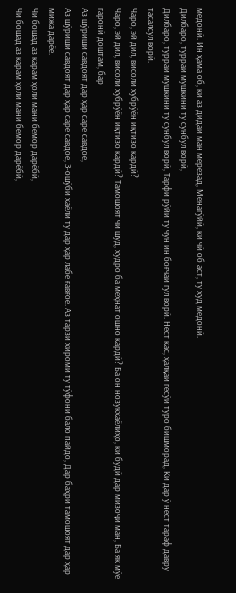медонӣ. Ин ҳама об, ки аз дидаи ман мерезад, Менагӯйӣ, ки чӣ об аст, ту худ медонӣ.
Дилбаро, турраи мушкини ту сунбул ворӣ,
Дилбаро, турраи мушкини ту сунбул ворӣ, Тарфи рӯйи ту чун ин боғчаи гул ворӣ. Нест кас, ҳалқаи гесӯи туро бишморад, Ки дар ӯ нест тараф давру тасалсул ворӣ.
Чаро, эй дил, висоли хубрӯён иқтизо кардӣ?
Чаро, эй дил, висоли хубрӯён иқтизо кардӣ? Тамошоят чи шуд, худро ба меҳнат ошно кардӣ? Ба он нозукхаёлиҳо, ки будӣ дар мизоҷи ман, Ба як мӯе гаронӣ доштам, бар
Аз шӯриши савдоят дар ҳар саре савдое,
Аз шӯриши савдоят дар ҳар саре савдое, З-ошӯби хаёли ту дар ҳар лабе ғавғое. Аз тарзи хироми ту тӯфони бало пайдо, Дар баҳри тамошоят дар ҳар мижа дарёе.
Чи бошад аз карам ҳоли мани бемор дарёбӣ,
Чи бошад аз карам ҳоли мани бемор дарёбӣ,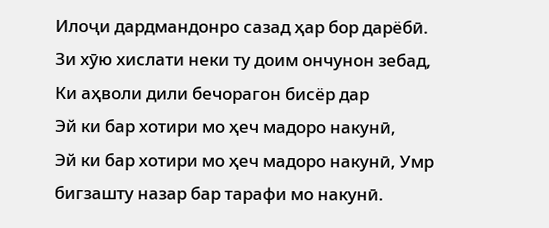Илоҷи дардмандонро сазад ҳар бор дарёбӣ. Зи хӯю хислати неки ту доим ончунон зебад, Ки аҳволи дили бечорагон бисёр дар
Эй ки бар хотири мо ҳеч мадоро накунӣ,
Эй ки бар хотири мо ҳеч мадоро накунӣ, Умр бигзашту назар бар тарафи мо накунӣ.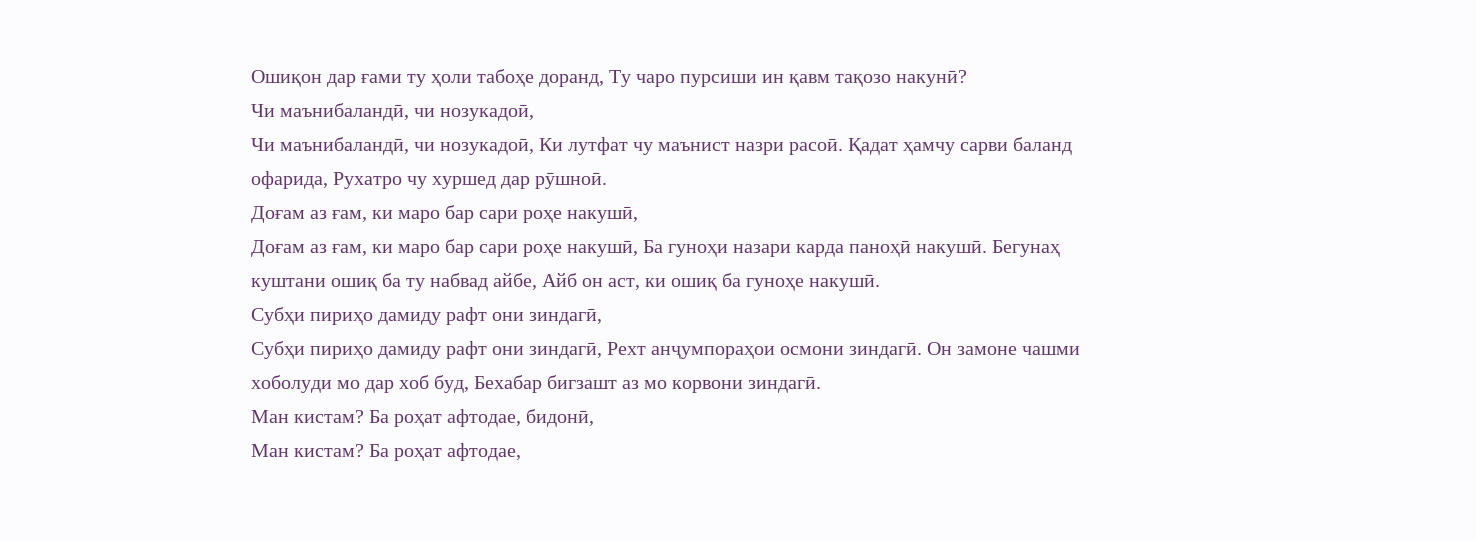Ошиқон дар ғами ту ҳоли табоҳе доранд, Ту чаро пурсиши ин қавм тақозо накунӣ?
Чи маънибаландӣ, чи нозукадоӣ,
Чи маънибаландӣ, чи нозукадоӣ, Ки лутфат чу маънист назри расоӣ. Қадат ҳамчу сарви баланд офарида, Рухатро чу хуршед дар рӯшноӣ.
Доғам аз ғам, ки маро бар сари роҳе накушӣ,
Доғам аз ғам, ки маро бар сари роҳе накушӣ, Ба гуноҳи назари карда паноҳӣ накушӣ. Бегунаҳ куштани ошиқ ба ту набвад айбе, Айб он аст, ки ошиқ ба гуноҳе накушӣ.
Субҳи пириҳо дамиду рафт они зиндагӣ,
Субҳи пириҳо дамиду рафт они зиндагӣ, Рехт анҷумпораҳои осмони зиндагӣ. Он замоне чашми хоболуди мо дар хоб буд, Бехабар бигзашт аз мо корвони зиндагӣ.
Ман кистам? Ба роҳат афтодае, бидонӣ,
Ман кистам? Ба роҳат афтодае,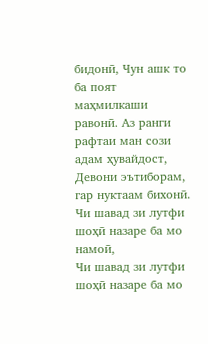бидонӣ, Чун ашк то ба поят маҳмилкаши равонӣ. Аз ранги рафтаи ман сози адам ҳувайдост, Девони эътиборам, гар нуктаам бихонӣ.
Чи шавад зи лутфи шоҳӣ назаре ба мо намоӣ,
Чи шавад зи лутфи шоҳӣ назаре ба мо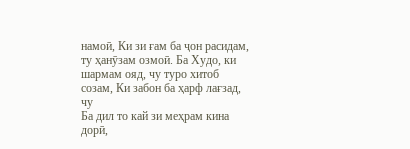намоӣ, Ки зи ғам ба ҷон расидам, ту ҳанӯзам озмоӣ. Ба Худо, ки шармам ояд, чу туро хитоб созам, Ки забон ба ҳарф лағзад, чу
Ба дил то кай зи меҳрам кина дорӣ,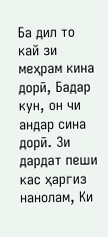Ба дил то кай зи меҳрам кина дорӣ, Бадар кун, он чи андар сина дорӣ. Зи дардат пеши кас ҳаргиз нанолам, Ки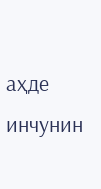аҳде инчунин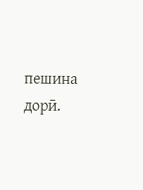пешина дорӣ.